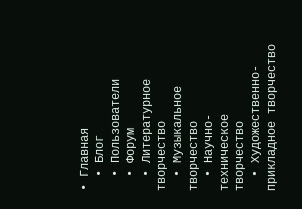• Главная
  • Блог
  • Пользователи
  • Форум
  • Литературное творчество
  • Музыкальное творчество
  • Научно-техническое творчество
  • Художественно-прикладное творчество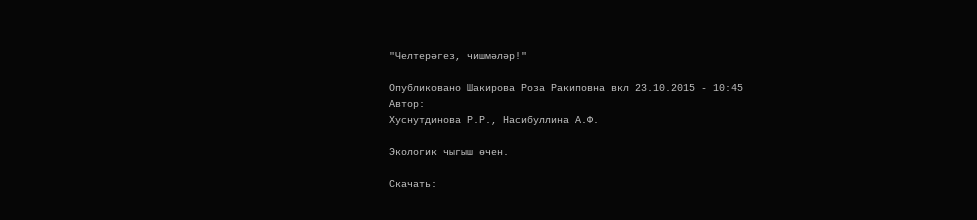"Челтерәгез, чишмәләр!"

Опубликовано Шакирова Роза Ракиповна вкл 23.10.2015 - 10:45
Автор:
Хуснутдинова Р.Р., Насибуллина А.Ф.

Экологик чыгыш өчен.

Скачать: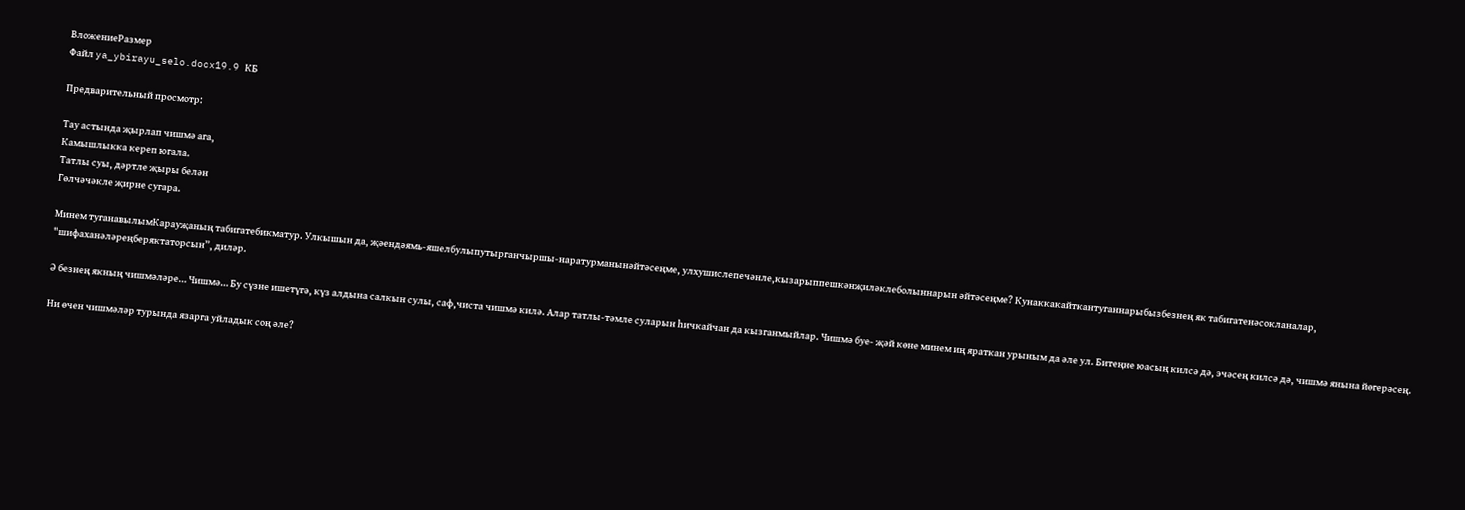ВложениеРазмер
Файл ya_ybirayu_selo.docx19.9 КБ

Предварительный просмотр:

Тау астында җырлап чишмә ага,
Камышлыкка кереп югала.
Татлы суы, дәртле җыры белән
Гөлчәчәкле җирне сугара.

Минем туганавылымКарауҗаның табигатебикматур. Улкышын да, җәендәямь-яшелбулыпутырганчыршы-наратурманынәйтәсеңме, улхушислепечәнле,кызарыппешкәнҗиләклеболыннарын әйтәсеңме? Кунаккакайткантуганнарыбызбезнең як табигатенәсокланалар, "шифаханәләреңберяктаторсын”, диләр.

Ә безнең якның чишмәләре… Чишмә… Бу сүзне ишетүгә, күз алдына салкын сулы, саф,чиста чишмә килә. Алар татлы-тәмле суларын һичкайчан да кызганмыйлар. Чишмә буе- җәй көне минем иң яраткан урыным да әле ул. Битеңне юасың килсә дә, эчәсең килсә дә, чишмә янына йөгерәсең.

Ни өчен чишмәләр турында язарга уйладык соң әле?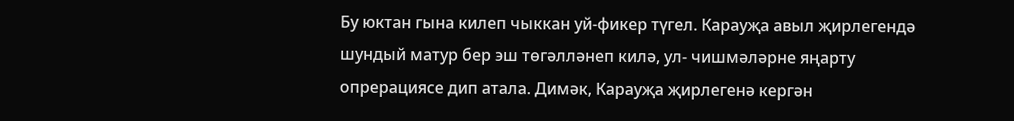Бу юктан гына килеп чыккан уй-фикер түгел. Карауҗа авыл җирлегендә шундый матур бер эш төгәлләнеп килә, ул- чишмәләрне яңарту опрерациясе дип атала. Димәк, Карауҗа җирлегенә кергән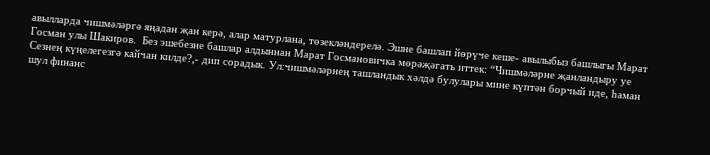авылларда чишмәләргә яңадан җан керә, алар матурлана, төзекләндерелә. Эшне башлап йөрүче кеше- авылыбыз башлыгы Марат Госман улы Шакиров.  Без эшебезне башлар алдыннан Марат Госмановичка мөрәҗәгать иттек: “Чишмәләрне җанландыру уе Сезнең күңелегезгә кайчан килде?,- дип сорадык. Ул:чишмәләрнең ташландык хәлдә булулары мине күптән борчый иде, һаман шул финанс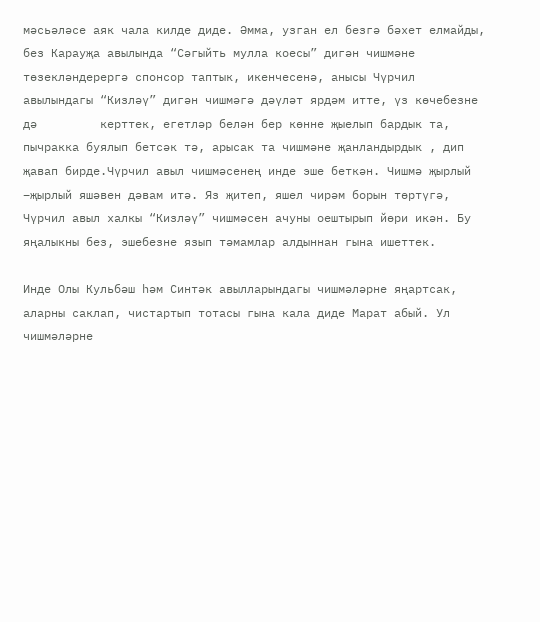мәсьәләсе аяк чала килде диде. Әмма, узган ел безгә бәхет елмайды, без Карауҗа авылында “Сәгыйть мулла коесы” дигән чишмәне  төзекләндерергә спонсор таптык, икенчесенә, анысы Чүрчил авылындагы “Кизләү” дигән чишмәгә дәүләт ярдәм итте, үз көчебезне дә         керттек, егетләр белән бер көнне җыелып бардык та, пычракка буялып бетсәк тә, арысак та чишмәне җанландырдык , дип җавап бирде.Чүрчил авыл чишмәсенең инде эше беткән. Чишмә җырлый –җырлый яшәвен дәвам итә. Яз җитеп, яшел чирәм борын төртүгә, Чүрчил авыл халкы “Кизләү” чишмәсен ачуны оештырып йөри икән. Бу яңалыкны без, эшебезне язып тәмамлар алдыннан гына ишеттек.

Инде Олы Кульбәш һәм Синтәк авылларындагы чишмәләрне яңартсак, аларны саклап, чистартып тотасы гына кала диде Марат абый. Ул чишмәләрне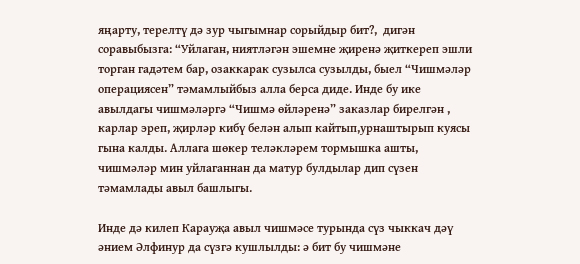яңарту, терелтү дә зур чыгымнар сорыйдыр бит?,  дигән соравыбызга: “Уйлаган, ниятләгән эшемне җиренә җиткереп эшли торган гадәтем бар, озаккарак сузылса сузылды, быел “Чишмәләр операциясен” тәмамлыйбыз алла берса диде. Инде бу ике авылдагы чишмәләргә “Чишмә өйләренә” заказлар бирелгән , карлар эреп, җирләр кибү белән алып кайтып,урнаштырып куясы гына калды. Аллага шөкер теләкләрем тормышка ашты, чишмәләр мин уйлаганнан да матур булдылар дип сүзен тәмамлады авыл башлыгы.

Инде дә килеп Карауҗа авыл чишмәсе турында сүз чыккач дәү әнием Әлфинур да сүзгә кушлылды: ә бит бу чишмәне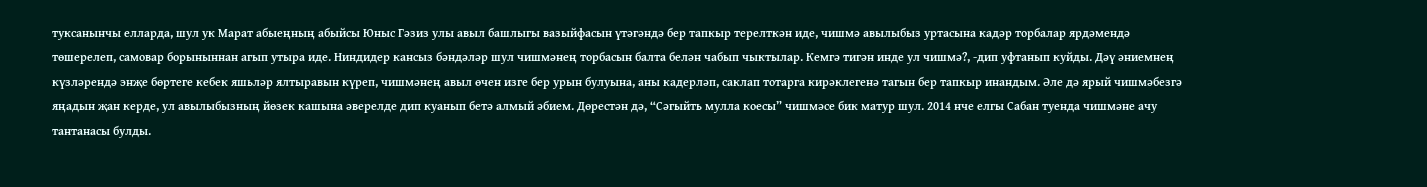туксанынчы елларда, шул ук Марат абыеңның абыйсы Юныс Гәзиз улы авыл башлыгы вазыйфасын үтәгәндә бер тапкыр терелткән иде, чишмә авылыбыз уртасына кадәр торбалар ярдәмендә төшерелеп, самовар борыныннан агып утыра иде. Ниндидер кансыз бәндәләр шул чишмәнең торбасын балта белән чабып чыктылар. Кемгә тигән инде ул чишмә?, -дип уфтанып куйды. Дәү әниемнең күзләрендә энҗе бөртеге кебек яшьләр ялтыравын күреп, чишмәнең авыл өчен изге бер урын булуына, аны кадерләп, саклап тотарга кирәклегенә тагын бер тапкыр инандым. Әле дә ярый чишмәбезгә яңадын җан керде, ул авылыбызның йөзек кашына әверелде дип куанып бетә алмый әбием. Дөрестән дә, “Сәгыйть мулла коесы” чишмәсе бик матур шул. 2014 нче елгы Сабан туенда чишмәне ачу тантанасы булды.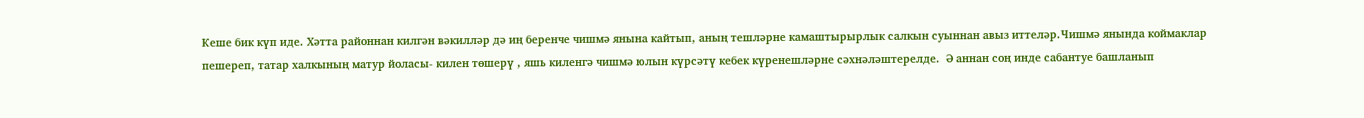Кеше бик күп иде. Хәтта районнан килгән вәкилләр дә иң беренче чишмә янына кайтып, аның тешләрне камаштырырлык салкын суыннан авыз иттеләр.Чишмә янында коймаклар пешереп, татар халкының матур йоласы- килен төшерү , яшь киленгә чишмә юлын күрсәтү кебек күренешләрне сәхнәләштерелде.  Ә аннан соң инде сабантуе башланып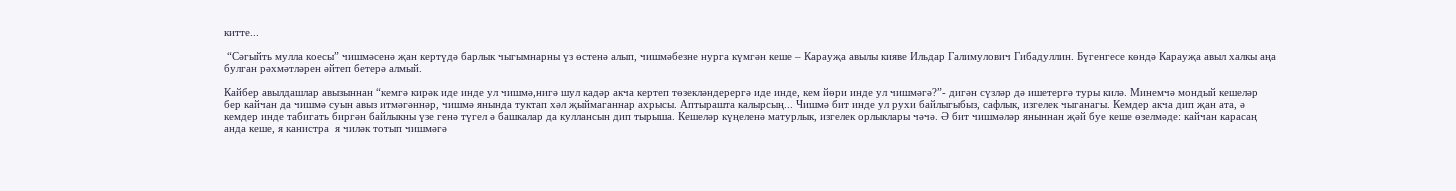китте...

 “Сәгыйть мулла коесы” чишмәсенә җан кертүдә барлык чыгымнарны үз өстенә алып, чишмәбезне нурга күмгән кеше – Карауҗа авылы кияве Ильдар Галимулович Гибадуллин. Бүгенгесе көндә Карауҗа авыл халкы аңа булган рәхмәтләрен әйтеп бетерә алмый.

Кайбер авылдашлар авызыннан “кемгә кирәк иде инде ул чишмә,нигә шул кадәр акча кертеп төзекләндерергә иде инде, кем йөри инде ул чишмәгә?”- дигән сүзләр дә ишетергә туры килә. Минемчә мондый кешеләр бер кайчан да чишмә суын авыз итмәгәннәр, чишмә янында туктап хәл җыймаганнар ахрысы. Аптырашта калырсың... Чишмә бит инде ул рухи байлыгыбыз, сафлык, изгелек чыганагы. Кемдер акча дип җан ата, ә кемдер инде табигать биргән байлыкны үзе генә түгел ә башкалар да куллансын дип тырыша. Кешеләр күңеленә матурлык, изгелек орлыклары чәчә. Ә бит чишмәләр яныннан җәй буе кеше өзелмәде: кайчан карасаң анда кеше, я канистра  я чиләк тотып чишмәгә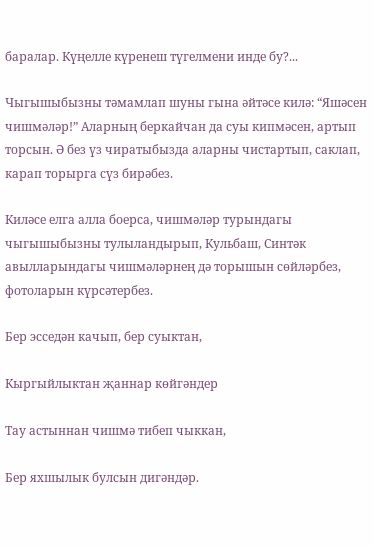баралар. Күңелле күренеш түгелмени инде бу?...

Чыгышыбызны тәмамлап шуны гына әйтәсе килә: “Яшәсен чишмәләр!” Аларның беркайчан да суы кипмәсен, артып торсын. Ә без үз чиратыбызда аларны чистартып, саклап, карап торырга сүз бирәбез.

Киләсе елга алла боерса, чишмәләр турындагы чыгышыбызны тулыландырып, Кульбаш, Синтәк авылларындагы чишмәләрнең дә торышын сөйләрбез, фотоларын күрсәтербез.

Бер эсседән качып, бер суыктан,

Кыргыйлыктан җаннар көйгәндер

Тау астыннан чишмә тибеп чыккан,

Бер яхшылык булсын дигәндәр.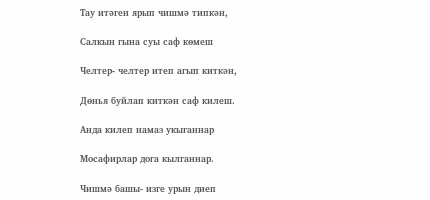Тау итәген ярып чишмә типкән,

Салкын гына суы саф көмеш

Челтер- челтер итеп агып киткән,

Дөнья буйлап киткән саф килеш.

Анда килеп намаз укыганнар

Мосафирлар дога кылганнар.

Чишмә башы- изге урын диеп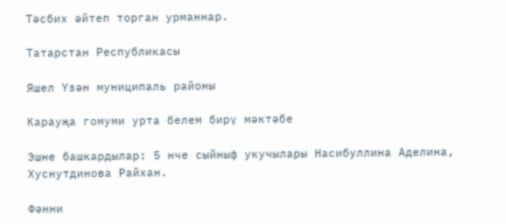Тәсбих әйтеп торган урманнар.

Татарстан Республикасы

Яшел Үзән муниципаль районы

Карауҗа гомуми урта белем бирү мәктәбе

Эшне башкардылар: 5 нче сыйныф укучылары Насибуллина Аделина, Хуснутдинова Райхан.

Фәнни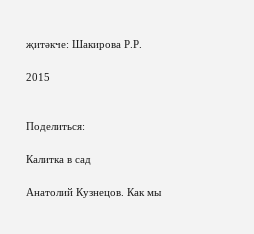җитәкче: Шакирова Р.Р.

2015


Поделиться:

Калитка в сад

Анатолий Кузнецов. Как мы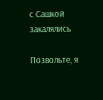с Сашкой закалялись

Позвольте, я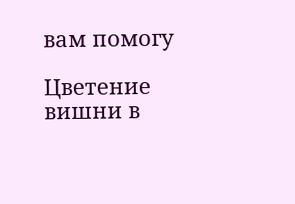вам помогу

Цветение вишни в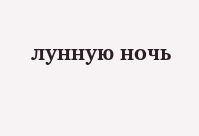лунную ночь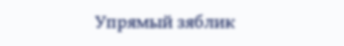Упрямый зяблик